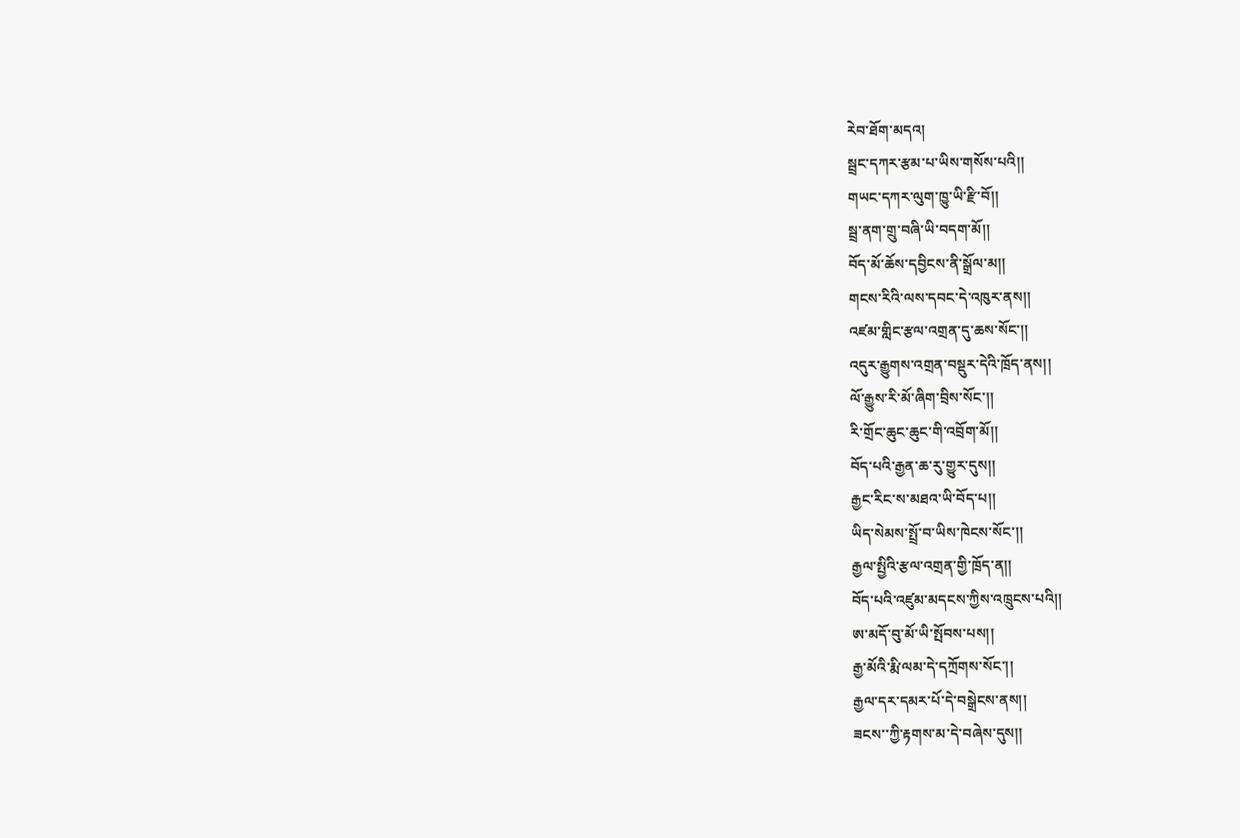རེབ་ཐོག་མདའ།
སྦྲང་དཀར་རྩམ་པ་ཡིས་གསོས་པའི།།
གཡང་དཀར་ལུག་ཁྱུ་ཡི་རྫི་བོ།།
སྦྲ་ནག་གྲུ་བཞི་ཡི་བདག་མོ།།
བོད་མོ་ཆོས་དབྱིངས་ནི་སྒྲོལ་མ།།
གངས་རིའི་ལས་དབང་དེ་འཁུར་ནས།།
འཛམ་གླིང་རྩལ་འགྲན་དུ་ཆས་སོང་།།
འདུར་རྒྱུགས་འགྲན་བསྡུར་དེའི་ཁྲོད་ནས།།
ལོ་རྒྱུས་རི་མོ་ཞིག་བྲིས་སོང་།།
རི་གྲོང་ཆུང་ཆུང་གི་འབྲོག་མོ།།
བོད་པའི་རྒྱན་ཆ་རུ་གྱུར་དུས།།
རྒྱང་རིང་ས་མཐའ་ཡི་བོད་པ།།
ཡིད་སེམས་སྤྲོ་བ་ཡིས་ཁེངས་སོང་།།
རྒྱལ་སྤྱིའི་རྩལ་འགྲན་གྱི་ཁྲོད་ན།།
བོད་པའི་འཛུམ་མདངས་ཀྱིས་འཁྲུངས་པའི།།
ཨ་མདོ་བུ་མོ་ཡི་སྤོབས་པས།།
རྒྱ་མོའི་རྨི་ལམ་དེ་དཀྲོགས་སོང་།།
རྒྱལ་དར་དམར་པོ་དེ་བསྒྲེངས་ནས།།
ཟངས་་ཀྱི་རྟགས་མ་དེ་བཞེས་དུས།།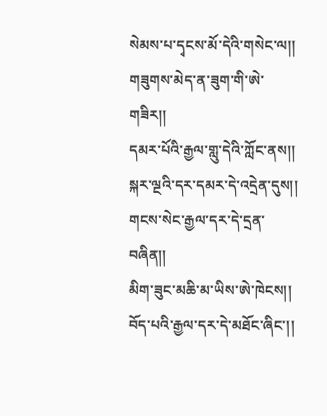སེམས་པ་དྭངས་མོ་དེའི་གསེང་ལ།།
གཟུགས་མེད་ན་ཟུག་གི་ཨེ་གཟིར།།
དམར་པོའི་རྒྱལ་གླུ་དེའི་ཀློང་ནས།།
སྐར་ལྔའི་དར་དམར་དེ་འདྲེན་དུས།།
གངས་སེང་རྒྱལ་དར་དེ་དྲན་བཞིན།།
མིག་ཟུང་མཆི་མ་ཡིས་ཨེ་ཁེངས།།
བོད་པའི་རྒྱལ་དར་དེ་མཐོང་ཞིང་།།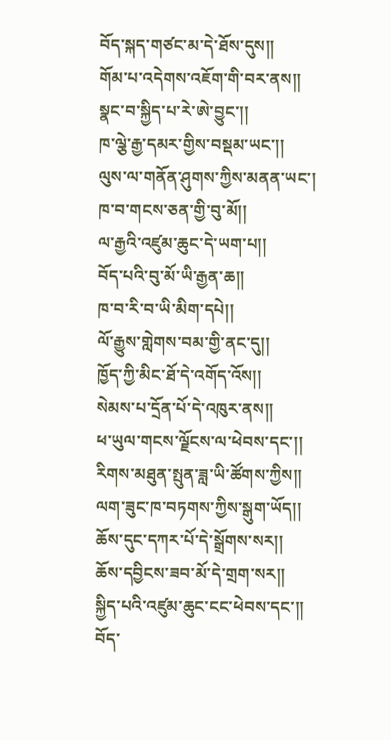བོད་སྐད་གཙང་མ་དེ་ཐོས་དུས།།
གོམ་པ་འདེགས་འཇོག་གི་བར་ནས།།
སྣང་བ་སྐྱིད་པ་རེ་ཨེ་བྱུང་།།
ཁ་ལྕེ་རྒྱ་དམར་གྱིས་བསྡམ་ཡང་།།
ལུས་ལ་གནོན་ཤུགས་ཀྱིས་མནན་ཡང་།
ཁ་བ་གངས་ཅན་གྱི་བུ་མོ།།
ལ་རྒྱའི་འཛུམ་ཆུང་དེ་ཡག་པ།།
བོད་པའི་བུ་མོ་ཡི་རྒྱན་ཆ།།
ཁ་བ་རི་བ་ཡི་མིག་དཔེ།།
ལོ་རྒྱུས་གླེགས་བམ་གྱི་ནང་དུ།།
ཁྱོད་ཀྱི་མིང་ཐོ་དེ་འགོད་འོས།།
སེམས་པ་དྲོན་པོ་དེ་འཁུར་ནས།།
ཕ་ཡུལ་གངས་ལྗོངས་ལ་ཕེབས་དང་།།
རིགས་མཐུན་སྤུན་ཟླ་ཡི་ཚོགས་ཀྱིས།།
ལག་ཟུང་ཁ་བཏགས་ཀྱིས་སྒུག་ཡོད།།
ཆོས་དུང་དཀར་པོ་དེ་སྒྲོགས་སར།།
ཆོས་དབྱིངས་ཟབ་མོ་དེ་གྲག་སར།།
སྐྱིད་པའི་འཛུམ་ཆུང་ངང་ཕེབས་དང་།།
བོད་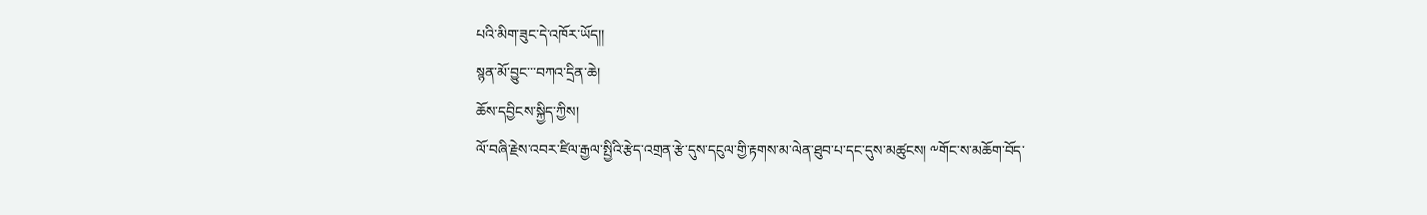པའི་མིག་ཟུང་དེ་འཁོར་ཡོད།།
སྙན་མོ་བྱུང་་་བཀའ་དྲིན་ཆེ།
ཆོས་དབྱིངས་སྐྱིད་ཀྱིས།
ལོ་བཞི་རྗེས་འབར་ཛིལ་རྒྱལ་སྤྱིའི་རྩེད་འགྲན་རྩེ་དུས་དངུལ་གྱི་རྟགས་མ་ལེན་ཐུབ་པ་དང་དུས་མཚུངས། ༸གོང་ས་མཆོག་བོད་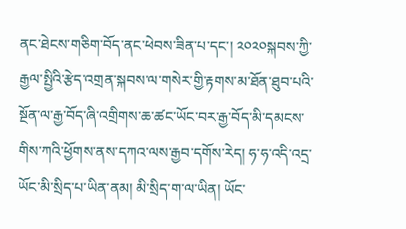ནང་ཐེངས་གཅིག་བོད་ནང་ཕེབས་ཟིན་པ་དང་། ༢༠༢༠སྐབས་ཀྱི་རྒྱལ་སྤྱིའི་རྩེད་འགྲན་སྐབས་ལ་གསེར་གྱི་རྟགས་མ་ཐོན་ཐུབ་པའི་སྔོན་ལ་རྒྱ་བོད་ཞི་འགྲིགས་ཆ་ཚང་ཡོང་བར་རྒྱ་བོད་མི་དམངས་གིས་ཀའི་ཕྱོགས་ནས་དཀའ་ལས་རྒྱབ་དགོས་རེད། ཧ་ཧ་འདི་འདྲ་ཡོང་མི་སྲིད་པ་ཡིན་ནམ། མི་སྲིད་ག་ལ་ཡིན། ཡོང་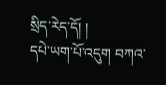སྲིད་རེད་དོ། །
དཔེ་ཡག་པོ་འདུག བཀའ་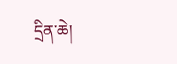དྲིན་ཆེ།